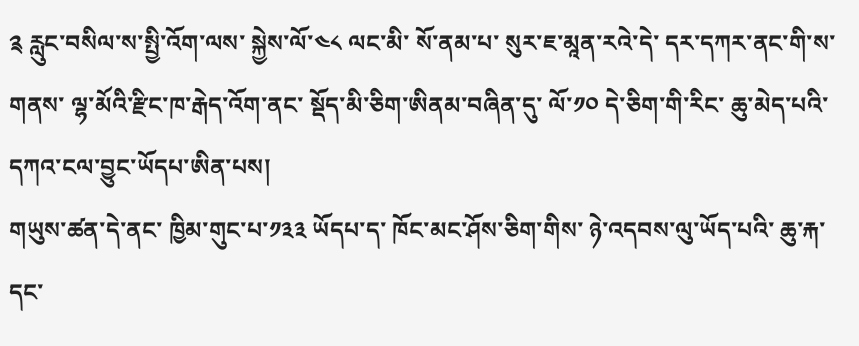༉ རླུང་བསིལ་ས་སྤྱི་འོག་ལས་ སྐྱེས་ལོ་༤༨ ལང་མི་ སོ་ནམ་པ་ སུར་ཇ་མཱན་རའེ་དེ་ དར་དཀར་ནང་གི་ས་གནས་ ལྷ་མོའི་རྫིང་ཁ་རྒེད་འོག་ནང་ སྡོད་མི་ཅིག་ཨིནམ་བཞིན་དུ་ ལོ་༡༠ དེ་ཅིག་གི་རིང་ ཆུ་མེད་པའི་དཀའ་ངལ་བྱུང་ཡོདཔ་ཨིན་པས།
གཡུས་ཚན་དེ་ནང་ ཁྱིམ་གུང་པ་༡༣༣ ཡོདཔ་ད་ ཁོང་མང་ཤོས་ཅིག་གིས་ ཉེ་འདབས་ལུ་ཡོད་པའི་ ཆུ་རྐ་དང་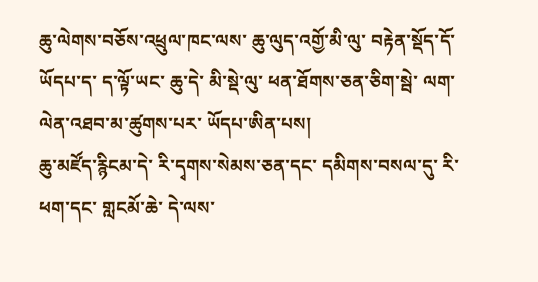ཆུ་ལེགས་བཅོས་འཕྲུལ་ཁང་ལས་ ཆུ་ལུད་འགྱོ་མི་ལུ་ བརྟེན་སྡོད་དོ་ཡོདཔ་ད་ ད་ལྟོ་ཡང་ ཆུ་དེ་ མི་སྡེ་ལུ་ ཕན་ཐོགས་ཅན་ཅིག་སྦེ་ ལག་ལེན་འཐབ་མ་ཚུགས་པར་ ཡོདཔ་ཨིན་པས།
ཆུ་མཛོད་རྙིངམ་དེ་ རི་དྭགས་སེམས་ཅན་དང་ དམིགས་བསལ་དུ་ རི་ཕག་དང་ གླངམོ་ཆེ་ དེ་ལས་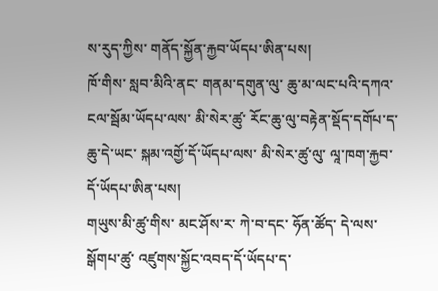ས་རུད་ཀྱིས་ གནོད་སྐྱོན་རྐྱབ་ཡོདཔ་ཨིན་པས།
ཁོ་གིས་ སླབ་མིའི་ནང་ གནམ་དགུན་ལུ་ ཆུ་མ་ལང་པའི་དཀའ་ངལ་སྦོམ་ཡོདཔ་ལས་ མི་སེར་ཚུ་ རོང་ཆུ་ལུ་བརྟེན་སྡོད་དགོཔ་ད་ ཆུ་དེ་ཡང་ སྐམ་འགྱོ་དོ་ཡོདཔ་ལས་ མི་སེར་ཚུ་ལུ་ ལཱ་ཁག་རྐྱབ་དོ་ཡོདཔ་ཨིན་པས།
གཡུས་མི་ཚུ་གིས་ མང་ཤོས་ར་ ཀེ་བ་དང་ ཧོན་ཚོད་ དེ་ལས་ སྒོགཔ་ཚུ་ འཛུགས་སྐྱོང་འབད་དོ་ཡོདཔ་ད་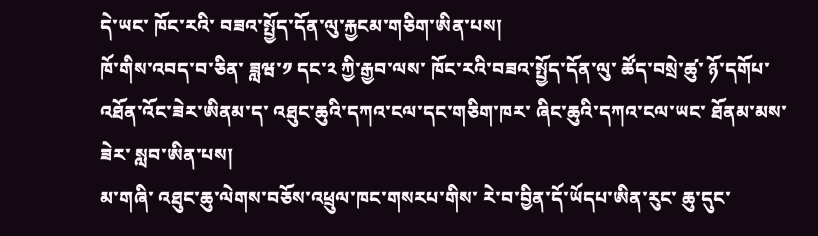དེ་ཡང་ ཁོང་རའི་ བཟའ་སྤྱོད་དོན་ལུ་རྐྱངམ་གཅིག་ཨིན་པས།
ཁོ་གིས་འབད་བ་ཅིན་ ཟླཝ་༡ དང་༢ ཀྱི་རྒྱབ་ལས་ ཁོང་རའི་བཟའ་སྤྱོད་དོན་ལུ་ ཚོད་བསྲེ་ཚུ་ ཉོ་དགོཔ་འཐོན་འོང་ཟེར་ཨིནམ་ད་ འཐུང་ཆུའི་དཀའ་ངལ་དང་གཅིག་ཁར་ ཞིང་ཆུའི་དཀའ་ངལ་ཡང་ ཐོནམ་མས་ཟེར་ སླབ་ཨིན་པས།
མ་གཞི་ འཐུང་ཆུ་ལེགས་བཅོས་འཕྲུལ་ཁང་གསརཔ་གིས་ རེ་བ་བྱིན་དོ་ཡོདཔ་ཨིན་རུང་ ཆུ་དུང་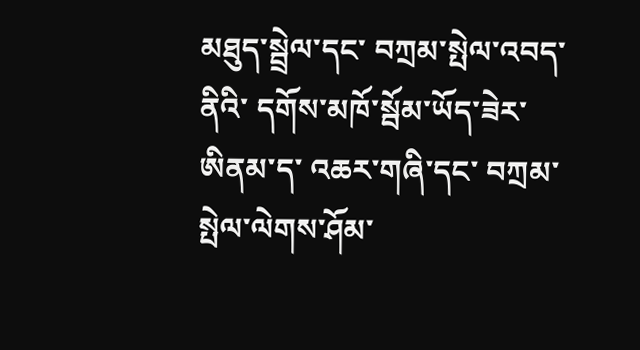མཐུད་སྦྲེལ་དང་ བཀྲམ་སྤེལ་འབད་ནིའི་ དགོས་མཁོ་སྦོམ་ཡོད་ཟེར་ཨིནམ་ད་ འཆར་གཞི་དང་ བཀྲམ་སྤེལ་ལེགས་ཤོམ་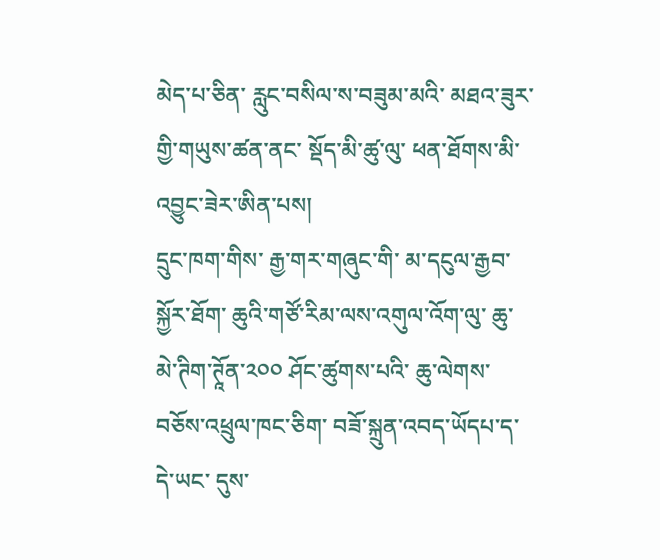མེད་པ་ཅིན་ རླུང་བསིལ་ས་བཟུམ་མའི་ མཐའ་ཟུར་གྱི་གཡུས་ཚན་ནང་ སྡོད་མི་ཚུ་ལུ་ ཕན་ཐོགས་མི་འབྱུང་ཟེར་ཨིན་པས།
དྲུང་ཁག་གིས་ རྒྱ་གར་གཞུང་གི་ མ་དངུལ་རྒྱབ་སྐྱོར་ཐོག་ ཆུའི་གཙོ་རིམ་ལས་འགུལ་འོག་ལུ་ ཆུ་མེ་ཊིག་ཊཱོན་༢༠༠ ཤོང་ཚུགས་པའི་ ཆུ་ལེགས་བཅོས་འཕྲུལ་ཁང་ཅིག་ བཟོ་སྐྲུན་འབད་ཡོདཔ་ད་ དེ་ཡང་ དུས་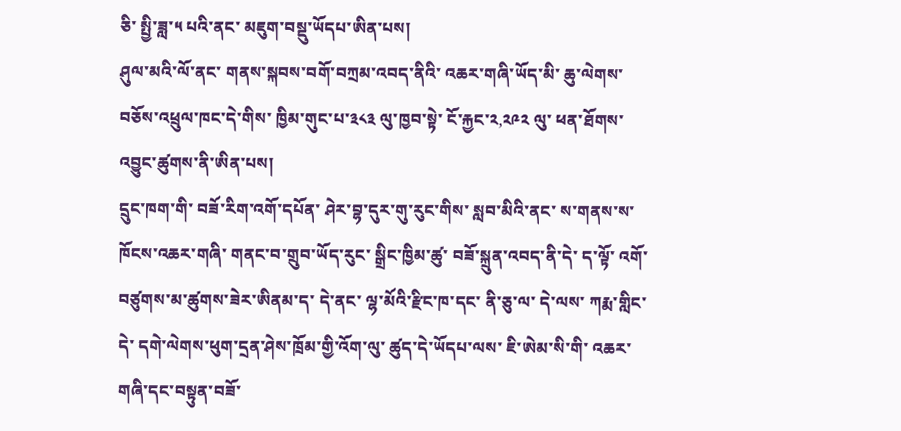ཅི་ སྤྱི་ཟླ་༥ པའི་ནང་ མཇུག་བསྡུ་ཡོདཔ་ཨིན་པས།
ཤུལ་མའི་ལོ་ནང་ གནས་སྐབས་བགོ་བཀྲམ་འབད་ནིའི་ འཆར་གཞི་ཡོད་མི་ ཆུ་ལེགས་བཅོས་འཕྲུལ་ཁང་དེ་གིས་ ཁྱིམ་གུང་པ་༣༨༣ ལུ་ཁྱབ་སྟེ་ ངོ་རྐྱང་༢,༢༩༢ ལུ་ ཕན་ཐོགས་འབྱུང་ཚུགས་ནི་ཨིན་པས།
དྲུང་ཁག་གི་ བཟོ་རིག་འགོ་དཔོན་ ཤེར་བྷ་དུར་གུ་རུང་གིས་ སླབ་མིའི་ནང་ ས་གནས་ས་ཁོངས་འཆར་གཞི་ གནང་བ་གྲུབ་ཡོད་རུང་ སྒྲིང་ཁྱིམ་ཚུ་ བཟོ་སྐྲུན་འབད་ནི་དེ་ ད་ལྟོ་ འགོ་བཙུགས་མ་ཚུགས་ཟེར་ཨིནམ་ད་ དེ་ནང་ ལྷ་མོའི་རྫིང་ཁ་དང་ ནི་ཅུ་ལ་ དེ་ལས་ ཀརྨ་གླིང་དེ་ དགེ་ལེགས་ཕུག་དྲན་ཤེས་ཁྲོམ་གྱི་འོག་ལུ་ ཚུད་དེ་ཡོདཔ་ལས་ ཇི་ཨེམ་སི་གི་ འཆར་གཞི་དང་བསྟུན་བཟོ་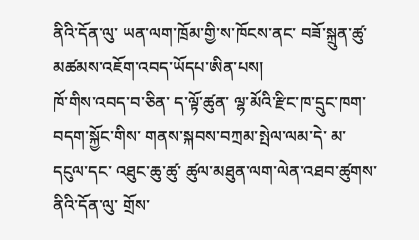ནིའི་དོན་ལུ་ ཡན་ལག་ཁྲོམ་གྱི་ས་ཁོངས་ནང་ བཟོ་སྐྲུན་ཚུ་ མཚམས་འཇོག་འབད་ཡོདཔ་ཨིན་པས།
ཁོ་གིས་འབད་བ་ཅིན་ ད་ལྟོ་ཚུན་ ལྷ་མོའི་རྫིང་ཁ་དྲུང་ཁག་བདག་སྐྱོང་གིས་ གནས་སྐབས་བཀྲམ་སྤེལ་ལམ་དེ་ མ་དངུལ་དང་ འཐུང་ཆུ་ཚུ་ ཚུལ་མཐུན་ལག་ལེན་འཐབ་ཚུགས་ནིའི་དོན་ལུ་ གྲོས་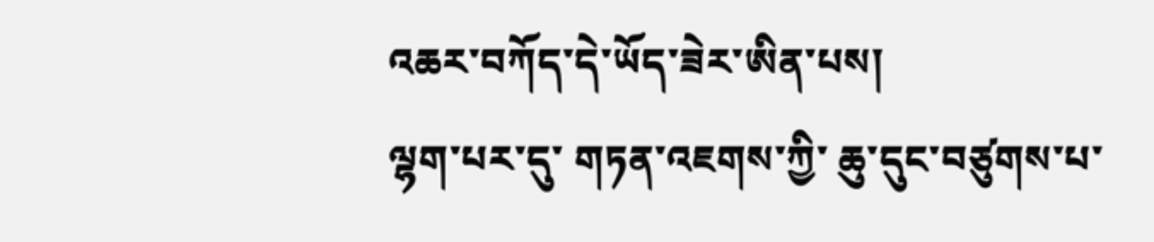འཆར་བཀོད་དེ་ཡོད་ཟེར་ཨིན་པས།
ལྷག་པར་དུ་ གཏན་འཇགས་ཀྱི་ ཆུ་དུང་བཙུགས་པ་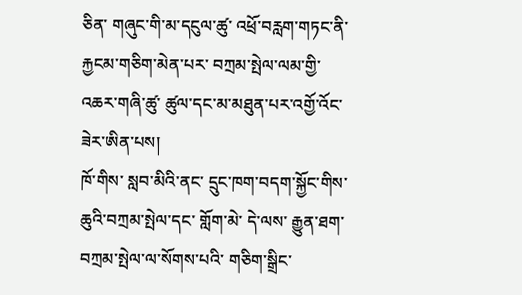ཅིན་ གཞུང་གི་མ་དངུལ་ཚུ་ འཕྲོ་བརླག་གཏང་ནི་རྐྱངམ་གཅིག་མེན་པར་ བཀྲམ་སྤེལ་ལམ་གྱི་ འཆར་གཞི་ཚུ་ ཚུལ་དང་མ་མཐུན་པར་འགྱོ་འོང་ཟེར་ཨིན་པས།
ཁོ་གིས་ སླབ་མིའི་ནང་ དྲུང་ཁག་བདག་སྐྱོང་གིས་ ཆུའི་བཀྲམ་སྤེལ་དང་ གློག་མེ་ དེ་ལས་ རྒྱུན་ཐག་བཀྲམ་སྤེལ་ལ་སོགས་པའི་ གཅིག་སྒྲིང་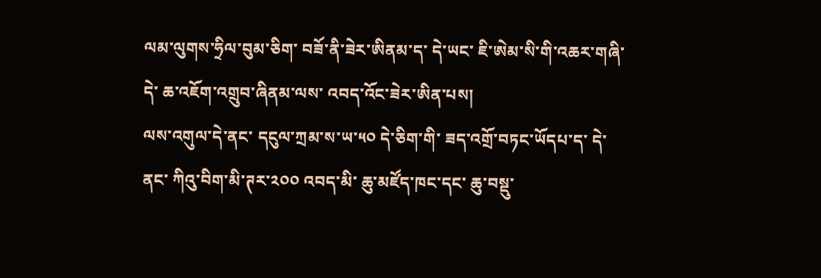ལམ་ལུགས་ཧྲིལ་བུམ་ཅིག་ བཟོ་ནི་ཟེར་ཨིནམ་ད་ དེ་ཡང་ ཇི་ཨེམ་སི་གི་འཆར་གཞི་དེ་ ཆ་འཇོག་འགྲུབ་ཞིནམ་ལས་ འབད་འོང་ཟེར་ཨིན་པས།
ལས་འགུལ་དེ་ནང་ དངུལ་ཀྲམ་ས་ཡ་༥༠ དེ་ཅིག་གི་ ཟད་འགྲོ་བཏང་ཡོདཔ་ད་ དེ་ནང་ ཀིའུ་བིག་མི་ཊར་༢༠༠ འབད་མི་ ཆུ་མཛོད་ཁང་དང་ ཆུ་བསྡུ་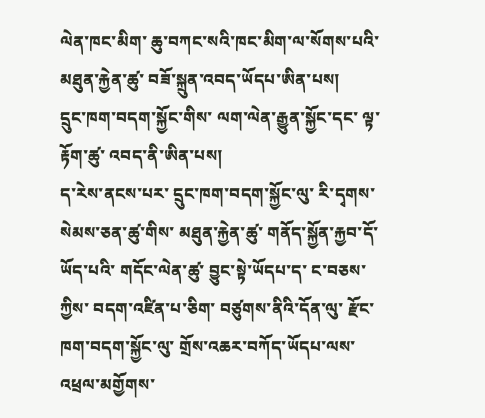ལེན་ཁང་མིག་ ཆུ་བཀང་སའི་ཁང་མིག་ལ་སོགས་པའི་ མཐུན་རྐྱེན་ཚུ་ བཟོ་སྐྲུན་འབད་ཡོདཔ་ཨིན་པས།
དྲུང་ཁག་བདག་སྐྱོང་གིས་ ལག་ལེན་རྒྱུན་སྐྱོང་དང་ ལྟ་རྟོག་ཚུ་ འབད་ནི་ཨིན་པས།
ད་རེས་ནངས་པར་ དྲུང་ཁག་བདག་སྐྱོང་ལུ་ རི་དྭགས་སེམས་ཅན་ཚུ་གིས་ མཐུན་རྐྱེན་ཚུ་ གནོད་སྐྱོན་རྐྱབ་དོ་ཡོད་པའི་ གདོང་ལེན་ཚུ་ བྱུང་སྟེ་ཡོདཔ་ད་ ང་བཅས་ཀྱིས་ བདག་འཛིན་པ་ཅིག་ བཙུགས་ནིའི་དོན་ལུ་ རྫོང་ཁག་བདག་སྐྱོང་ལུ་ གྲོས་འཆར་བཀོད་ཡོདཔ་ལས་ འཕྲལ་མགྱོགས་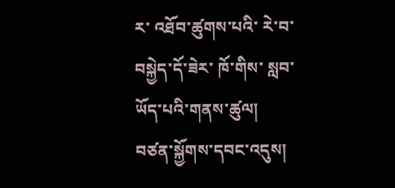ར་ འཐོབ་ཚུགས་པའི་ རེ་བ་བསྐྱེད་དོ་ཟེར་ ཁོ་གིས་ སླབ་ཡོད་པའི་གནས་ཚུལ།
བཙན་སྐྱོགས་དབང་འདུས།